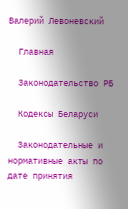Валерий Левоневский

  Главная

  Законодательство РБ

  Кодексы Беларуси

  Законодательные и нормативные акты по дате принятия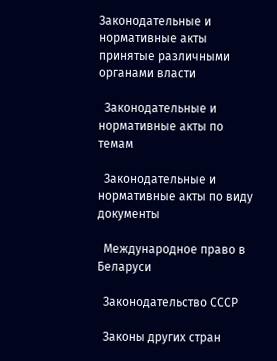Законодательные и нормативные акты принятые различными органами власти

  Законодательные и нормативные акты по темам

  Законодательные и нормативные акты по виду документы

  Международное право в Беларуси

  Законодательство СССР

  Законы других стран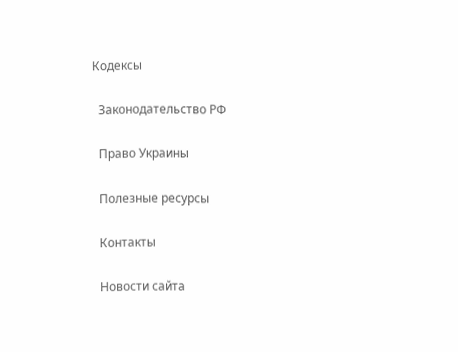Кодексы

  Законодательство РФ

  Право Украины

  Полезные ресурсы

  Контакты

  Новости сайта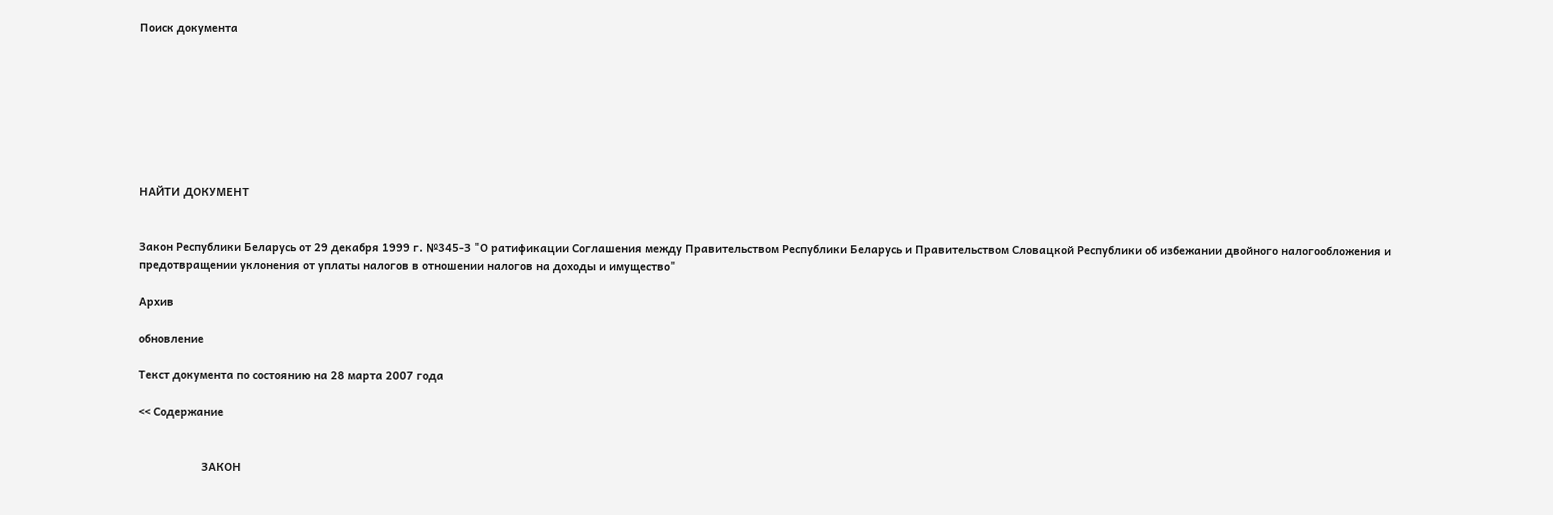Поиск документа








НАЙТИ ДОКУМЕНТ


Закон Республики Беларусь от 29 декабря 1999 г. №345-З "О ратификации Соглашения между Правительством Республики Беларусь и Правительством Словацкой Республики об избежании двойного налогообложения и предотвращении уклонения от уплаты налогов в отношении налогов на доходы и имущество"

Архив

обновление

Текст документа по состоянию на 28 марта 2007 года

<< Содержание


                     ЗАКОН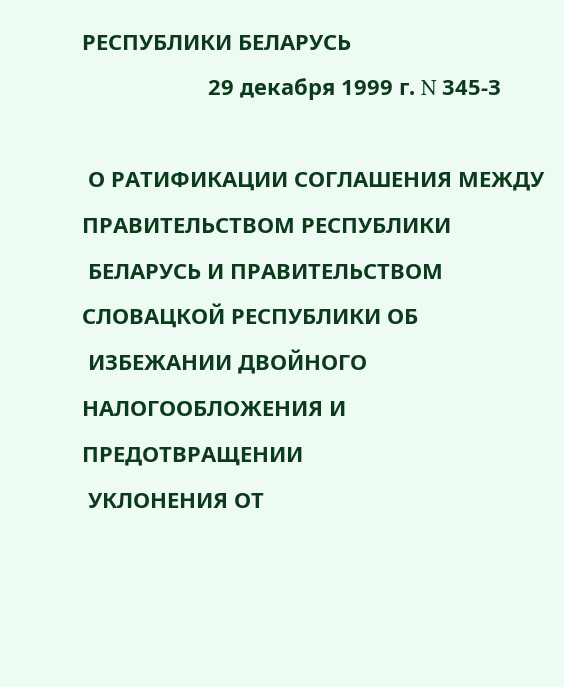РЕСПУБЛИКИ БЕЛАРУСЬ
                     29 декабря 1999 г. N 345-З

 О РАТИФИКАЦИИ СОГЛАШЕНИЯ МЕЖДУ ПРАВИТЕЛЬСТВОМ РЕСПУБЛИКИ
 БЕЛАРУСЬ И ПРАВИТЕЛЬСТВОМ СЛОВАЦКОЙ РЕСПУБЛИКИ ОБ
 ИЗБЕЖАНИИ ДВОЙНОГО НАЛОГООБЛОЖЕНИЯ И ПРЕДОТВРАЩЕНИИ
 УКЛОНЕНИЯ ОТ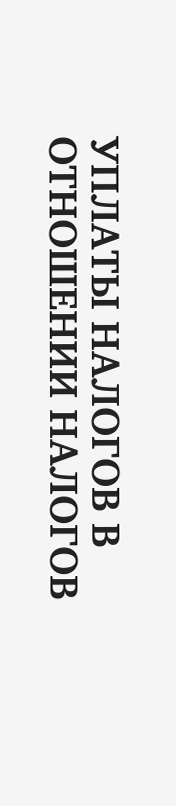УПЛАТЫ НАЛОГОВ В ОТНОШЕНИИ НАЛОГОВ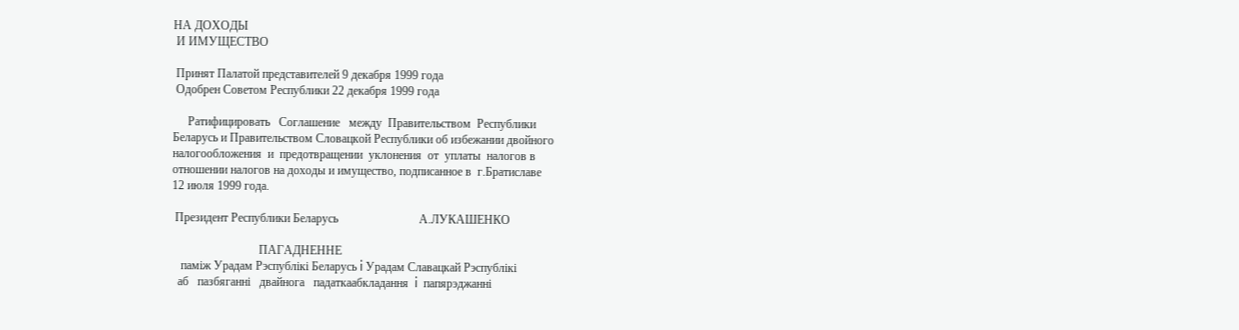НА ДОХОДЫ
 И ИМУЩЕСТВО

 Принят Палатой представителей 9 декабря 1999 года
 Одобрен Советом Республики 22 декабря 1999 года

     Ратифицировать   Соглашение   между  Правительством  Республики
Беларусь и Правительством Словацкой Республики об избежании двойного
налогообложения  и  предотвращении  уклонения  от  уплаты  налогов в
отношении налогов на доходы и имущество, подписанное в  г.Братиславе
12 июля 1999 года.

 Президент Республики Беларусь                           А.ЛУКАШЕНКО

                             ПАГАДНЕННЕ
   памiж Урадам Рэспублiкi Беларусь i Урадам Славацкай Рэспублiкi
  аб   пазбяганнi   двайнога   падаткаабкладання  i  папярэджаннi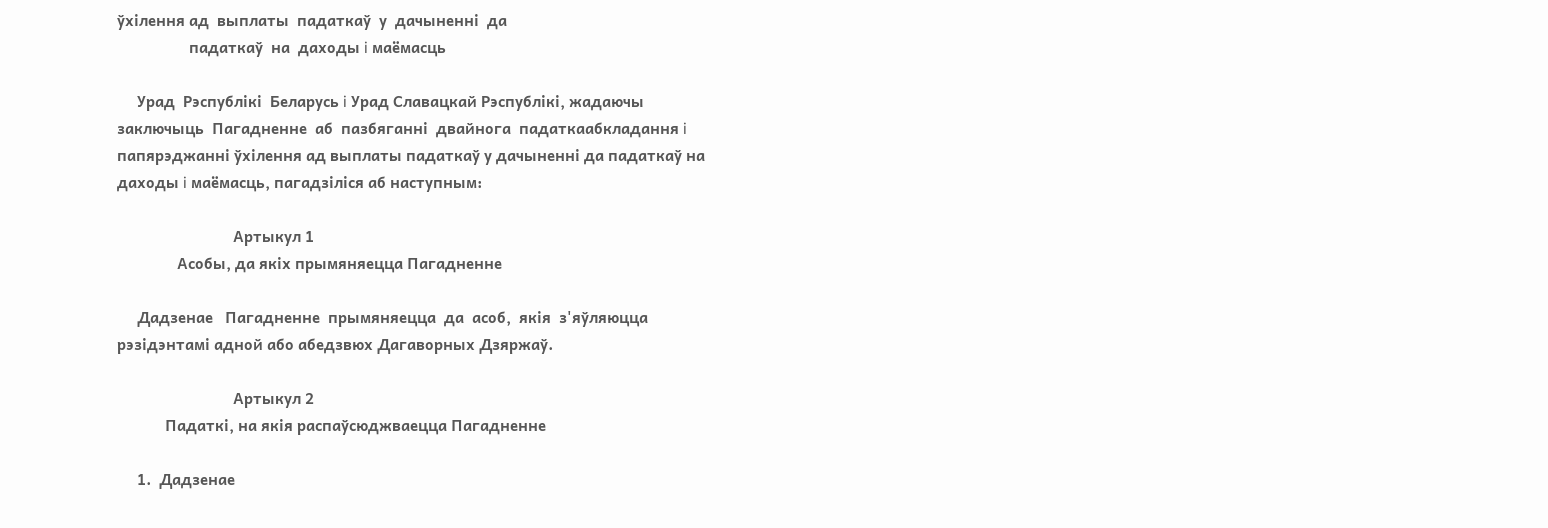ўхiлення ад  выплаты  падаткаў  у  дачыненнi  да
                  падаткаў  на  даходы i маёмасць

     Урад  Рэспублiкi  Беларусь i Урад Славацкай Рэспублiкi, жадаючы
заключыць  Пагадненне  аб  пазбяганнi  двайнога  падаткаабкладання i
папярэджаннi ўхiлення ад выплаты падаткаў у дачыненнi да падаткаў на
даходы i маёмасць, пагадзiлiся аб наступным:

                             Артыкул 1
               Асобы, да якiх прымяняецца Пагадненне

     Дадзенае   Пагадненне  прымяняецца  да  асоб,  якiя  з'яўляюцца
рэзiдэнтамi адной або абедзвюх Дагаворных Дзяржаў.

                             Артыкул 2
            Падаткi, на якiя распаўсюджваецца Пагадненне

     1.  Дадзенае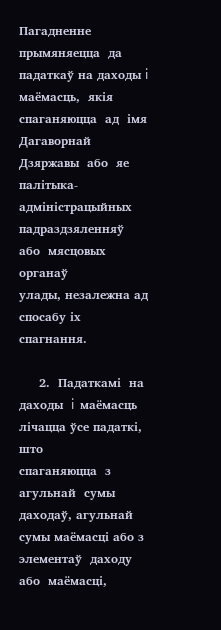Пагадненне  прымяняецца  да  падаткаў на даходы i
маёмасць,  якiя  спаганяюцца  ад  iмя  Дагаворнай  Дзяржавы  або  яе
палiтыка-адмiнiстрацыйных   падраздзяленняў   або  мясцовых  органаў
улады, незалежна ад спосабу iх спагнання.

     2.  Падаткамi  на  даходы  i  маёмасць лiчацца ўсе падаткi, што
спаганяюцца  з  агульнай  сумы даходаў, агульнай сумы маёмасцi або з
элементаў  даходу  або  маёмасцi,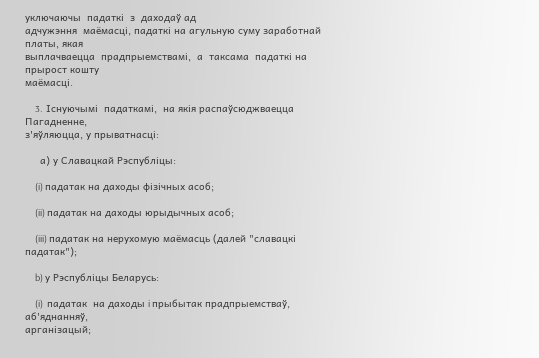уключаючы  падаткi  з  даходаў ад
адчужэння  маёмасцi, падаткi на агульную суму заработнай платы, якая
выплачваецца  прадпрыемствамi,  а  таксама  падаткi на прырост кошту
маёмасцi.

     3.  Iснуючымi  падаткамi,  на якiя распаўсюджваецца Пагадненне,
з'яўляюцца, у прыватнасцi:

     а) у Славацкай Рэспублiцы:

     (i) падатак на даходы фiзiчных асоб;

     (ii) падатак на даходы юрыдычных асоб;

     (iii) падатак на нерухомую маёмасць (далей "славацкi падатак");

     b) у Рэспублiцы Беларусь:

     (i)  падатак  на даходы i прыбытак прадпрыемстваў, аб'яднанняў,
арганiзацый;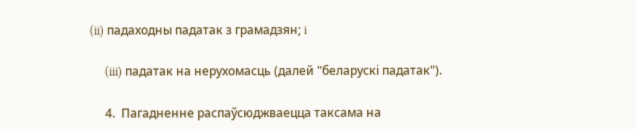(ii) падаходны падатак з грамадзян; i

     (iii) падатак на нерухомасць (далей "беларускi падатак").

     4.  Пагадненне распаўсюджваецца таксама на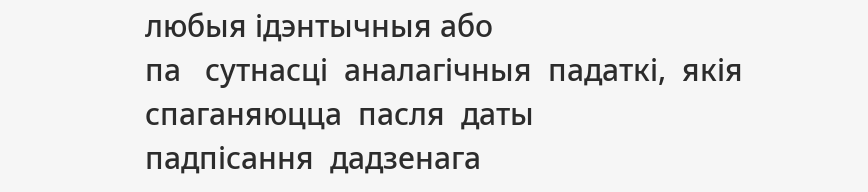любыя iдэнтычныя або
па   сутнасцi  аналагiчныя  падаткi,  якiя  спаганяюцца  пасля  даты
падпiсання  дадзенага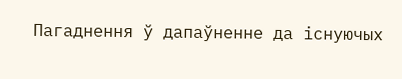Пагаднення ў дапаўненне да iснуючых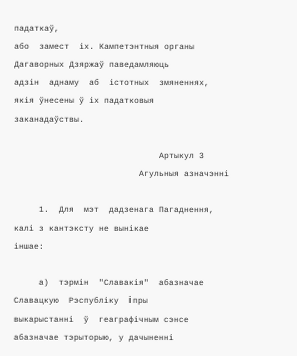падаткаў,
або  замест  iх. Кампетэнтныя органы Дагаворных Дзяржаў паведамляюць
адзiн  аднаму  аб  iстотных  змяненнях, якiя ўнесены ў iх падатковыя
заканадаўствы.

                             Артыкул 3
                         Агульныя азначэннi

     1.  Для  мэт  дадзенага Пагаднення, калi з кантэксту не вынiкае
iншае:

     а)  тэрмiн  "Славакiя"  абазначае  Славацкую  Рэспублiку  i пры
выкарыстаннi  ў  геаграфiчным сэнсе абазначае тэрыторыю, у дачыненнi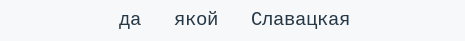да   якой   Славацкая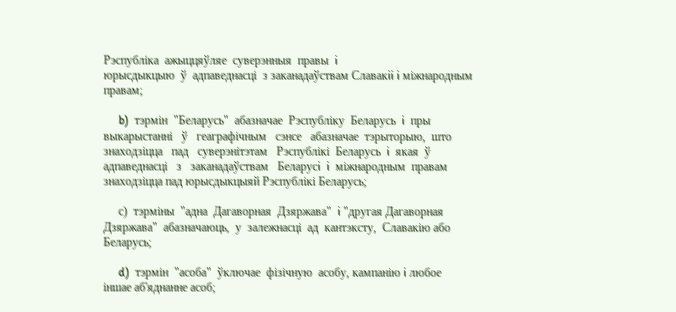Рэспублiка  ажыццяўляе  суверэнныя  правы  i
юрысдыкцыю  ў  адпаведнасцi  з заканадаўствам Славакii i мiжнародным
правам;

     b)  тэрмiн  "Беларусь"  абазначае  Рэспублiку  Беларусь  i  пры
выкарыстаннi   ў   геаграфiчным   сэнсе   абазначае  тэрыторыю,  што
знаходзiцца   пад   суверэнiтэтам   Рэспублiкi  Беларусь  i  якая  ў
адпаведнасцi   з   заканадаўствам   Беларусi  i  мiжнародным  правам
знаходзiцца пад юрысдыкцыяй Рэспублiкi Беларусь;

     с)  тэрмiны  "адна  Дагаворная  Дзяржава"  i "другая Дагаворная
Дзяржава"  абазначаюць,  у  залежнасцi  ад  кантэксту,  Славакiю або
Беларусь;

     d)  тэрмiн  "асоба"  ўключае  фiзiчную  асобу, кампанiю i любое
iншае аб'яднанне асоб;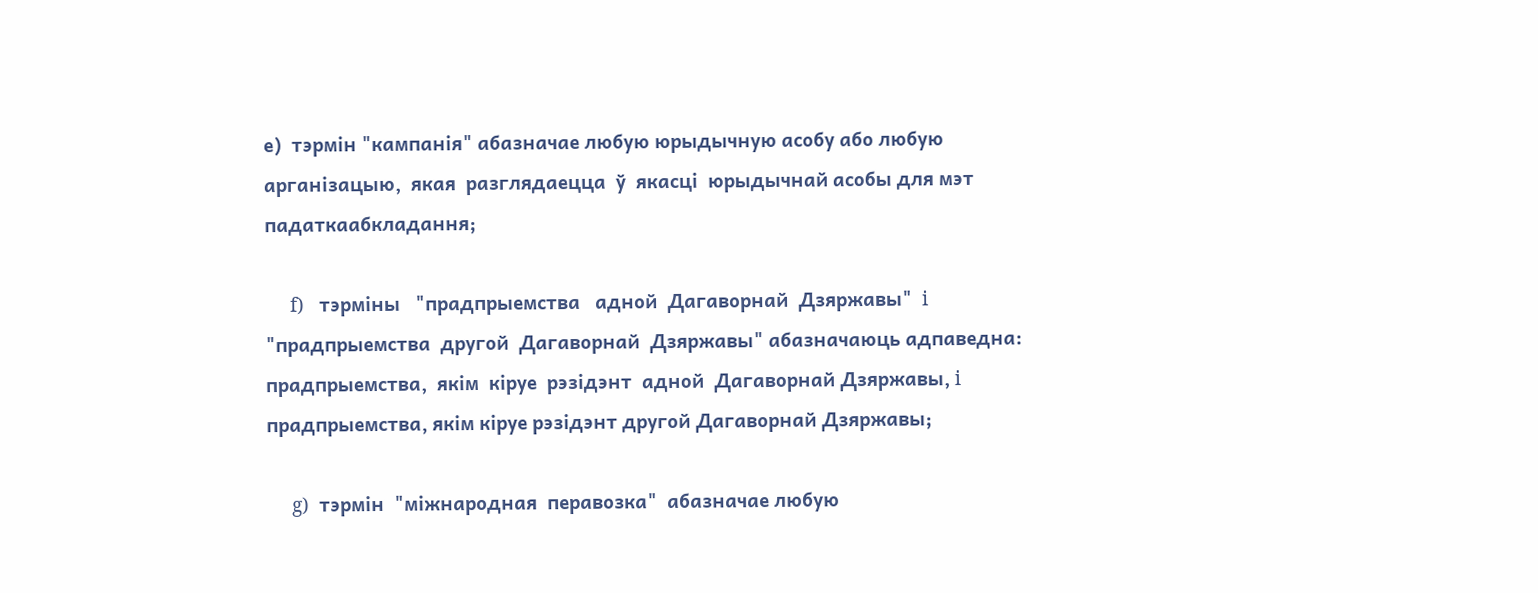е)  тэрмiн "кампанiя" абазначае любую юрыдычную асобу або любую
арганiзацыю,  якая  разглядаецца  ў  якасцi  юрыдычнай асобы для мэт
падаткаабкладання;

     f)   тэрмiны   "прадпрыемства   адной  Дагаворнай  Дзяржавы"  i
"прадпрыемства  другой  Дагаворнай  Дзяржавы" абазначаюць адпаведна:
прадпрыемства,  якiм  кiруе  рэзiдэнт  адной  Дагаворнай Дзяржавы, i
прадпрыемства, якiм кiруе рэзiдэнт другой Дагаворнай Дзяржавы;

     g)  тэрмiн  "мiжнародная  перавозка"  абазначае любую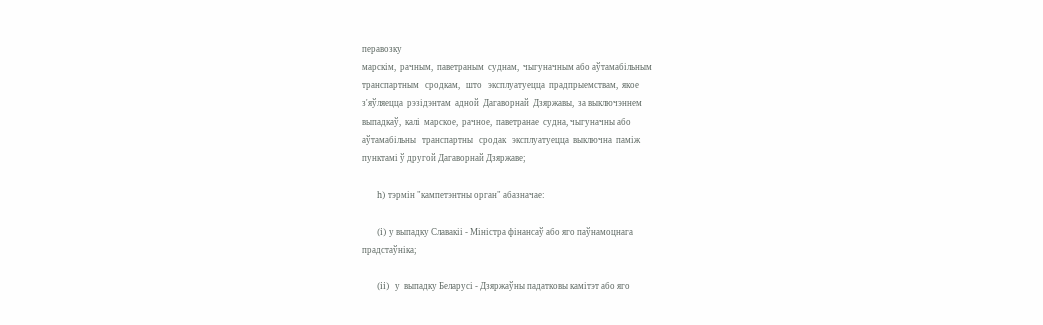перавозку
марскiм,  рачным,  паветраным  суднам,  чыгуначным або аўтамабiльным
транспартным   сродкам,   што   эксплуатуецца  прадпрыемствам,  якое
з'яўляецца  рэзiдэнтам  адной  Дагаворнай  Дзяржавы,  за выключэннем
выпадкаў,  калi  марское,  рачное,  паветранае  судна, чыгуначны або
аўтамабiльны   транспартны   сродак   эксплуатуецца  выключна  памiж
пунктамi ў другой Дагаворнай Дзяржаве;

     h) тэрмiн "кампетэнтны орган" абазначае:

     (i) у выпадку Славакii - Мiнiстра фiнансаў або яго паўнамоцнага
прадстаўнiка;

     (ii)  у  выпадку Беларусi - Дзяржаўны падатковы камiтэт або яго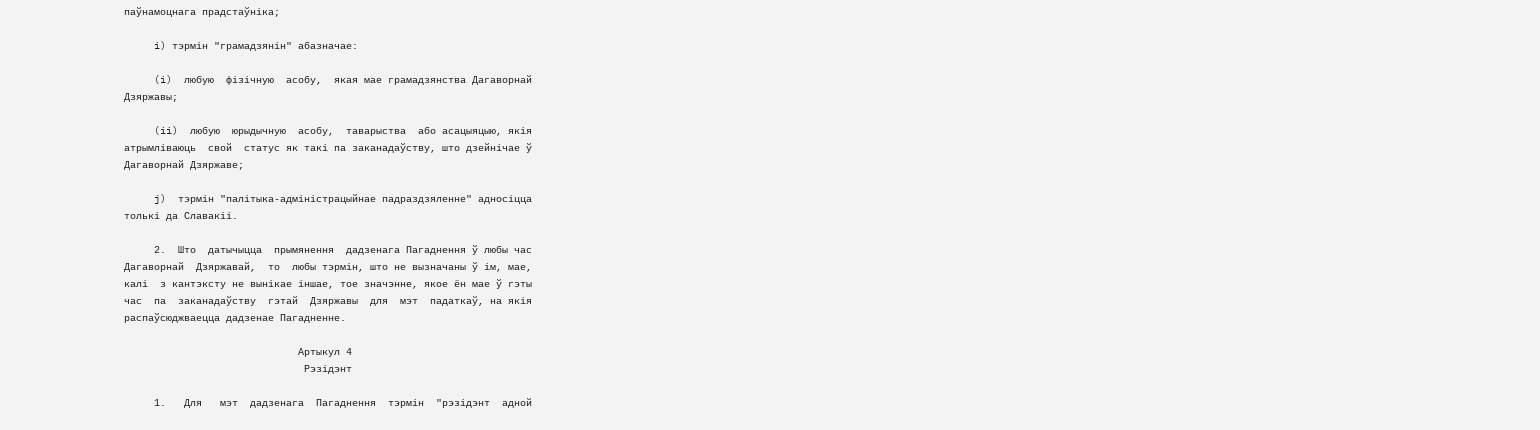паўнамоцнага прадстаўнiка;

     i) тэрмiн "грамадзянiн" абазначае:

     (i)  любую  фiзiчную  асобу,  якая мае грамадзянства Дагаворнай
Дзяржавы;

     (ii)  любую  юрыдычную  асобу,  таварыства  або асацыяцыю, якiя
атрымлiваюць  свой  статус як такi па заканадаўству, што дзейнiчае ў
Дагаворнай Дзяржаве;

     j)  тэрмiн "палiтыка-адмiнiстрацыйнае падраздзяленне" адносiцца
толькi да Славакii.

     2.  Што  датычыцца  прымянення  дадзенага Пагаднення ў любы час
Дагаворнай  Дзяржавай,  то  любы тэрмiн, што не вызначаны ў iм, мае,
калi  з кантэксту не вынiкае iншае, тое значэнне, якое ён мае ў гэты
час  па  заканадаўству  гэтай  Дзяржавы  для  мэт  падаткаў, на якiя
распаўсюджваецца дадзенае Пагадненне.

                             Артыкул 4
                              Рэзiдэнт

     1.   Для   мэт  дадзенага  Пагаднення  тэрмiн  "рэзiдэнт  адной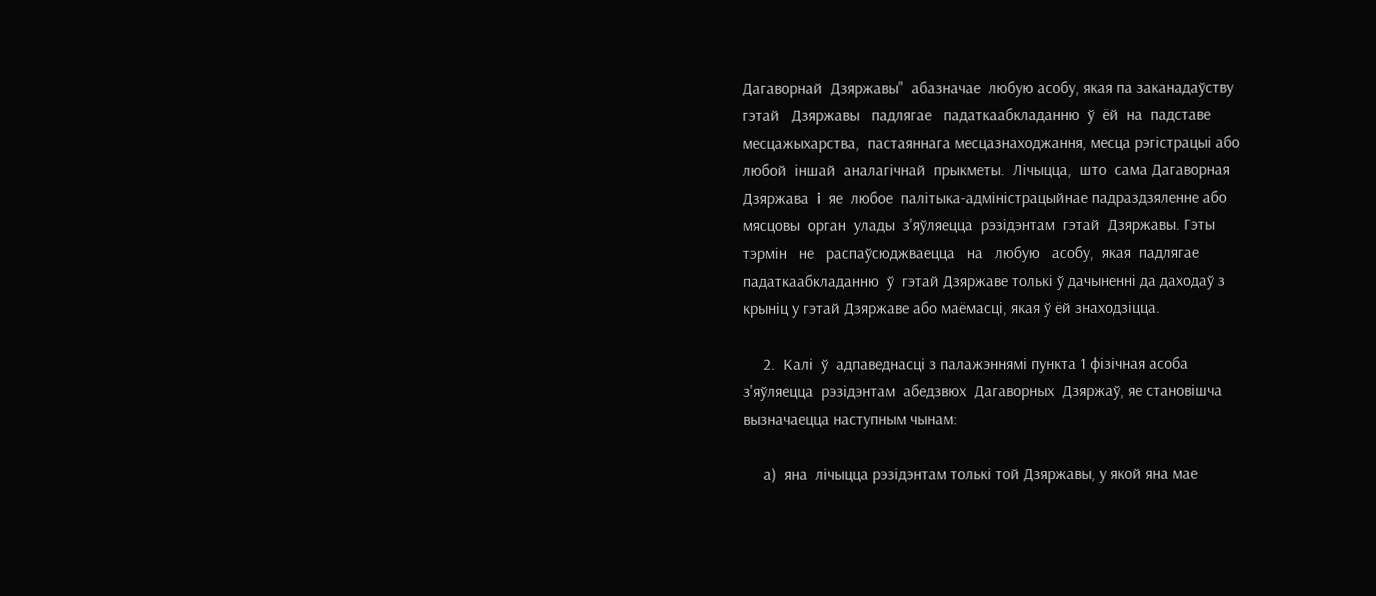Дагаворнай  Дзяржавы"  абазначае  любую асобу, якая па заканадаўству
гэтай   Дзяржавы   падлягае   падаткаабкладанню  ў  ёй  на  падставе
месцажыхарства,  пастаяннага месцазнаходжання, месца рэгiстрацыi або
любой  iншай  аналагiчнай  прыкметы.  Лiчыцца,  што  сама Дагаворная
Дзяржава  i  яе  любое  палiтыка-адмiнiстрацыйнае падраздзяленне або
мясцовы  орган  улады  з'яўляецца  рэзiдэнтам  гэтай  Дзяржавы. Гэты
тэрмiн   не   распаўсюджваецца   на   любую   асобу,  якая  падлягае
падаткаабкладанню  ў  гэтай Дзяржаве толькi ў дачыненнi да даходаў з
крынiц у гэтай Дзяржаве або маёмасцi, якая ў ёй знаходзiцца.

     2.  Калi  ў  адпаведнасцi з палажэннямi пункта 1 фiзiчная асоба
з'яўляецца  рэзiдэнтам  абедзвюх  Дагаворных  Дзяржаў, яе становiшча
вызначаецца наступным чынам:

     а)  яна  лiчыцца рэзiдэнтам толькi той Дзяржавы, у якой яна мае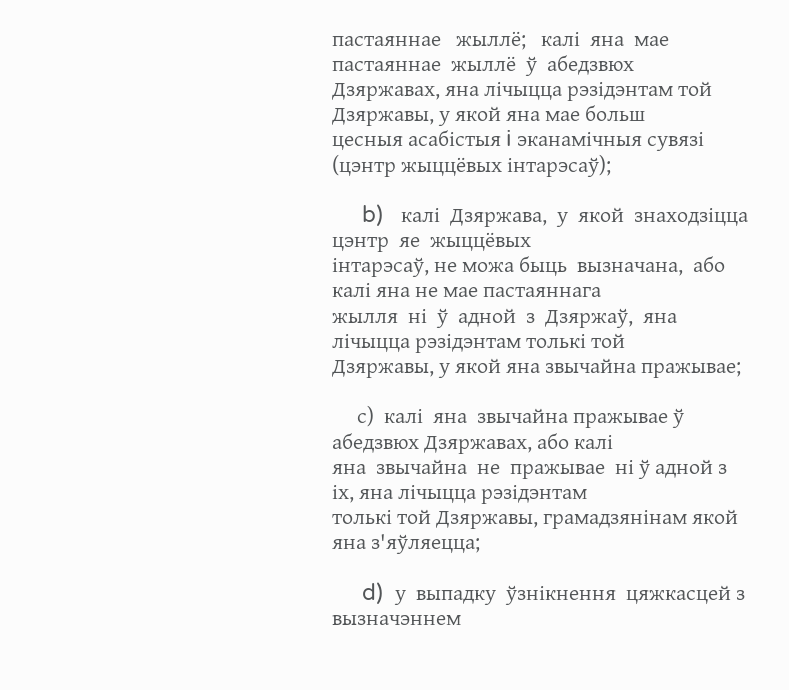пастаяннае   жыллё;   калi  яна  мае  пастаяннае  жыллё  ў  абедзвюх
Дзяржавах, яна лiчыцца рэзiдэнтам той Дзяржавы, у якой яна мае больш
цесныя асабiстыя i эканамiчныя сувязi (цэнтр жыццёвых iнтарэсаў);

     b)   калi  Дзяржава,  у  якой  знаходзiцца  цэнтр  яе  жыццёвых
iнтарэсаў, не можа быць  вызначана,  або калi яна не мае пастаяннага
жылля  нi  ў  адной  з  Дзяржаў,  яна  лiчыцца рэзiдэнтам толькi той
Дзяржавы, у якой яна звычайна пражывае;

     с)  калi  яна  звычайна пражывае ў абедзвюх Дзяржавах, або калi
яна  звычайна  не  пражывае  нi ў адной з iх, яна лiчыцца рэзiдэнтам
толькi той Дзяржавы, грамадзянiнам якой яна з'яўляецца;

     d)  у  выпадку  ўзнiкнення  цяжкасцей з вызначэннем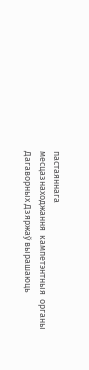пастаяннага
месцазнаходжання  кампетэнтныя  органы  Дагаворных Дзяржаў вырашаюць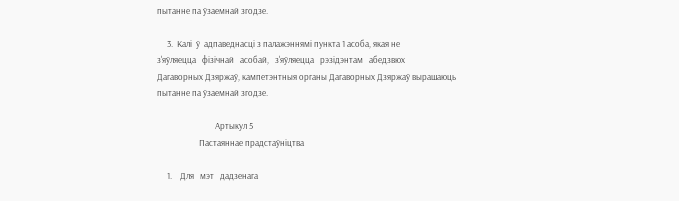пытанне па ўзаемнай згодзе.

     3.  Калi  ў  адпаведнасцi з палажэннямi пункта 1 асоба, якая не
з'яўляецца   фiзiчнай   асобай,   з'яўляецца   рэзiдэнтам   абедзвюх
Дагаворных Дзяржаў, кампетэнтныя органы Дагаворных Дзяржаў вырашаюць
пытанне па ўзаемнай згодзе.

                             Артыкул 5
                     Пастаяннае прадстаўнiцтва

     1.    Для   мэт   дадзенага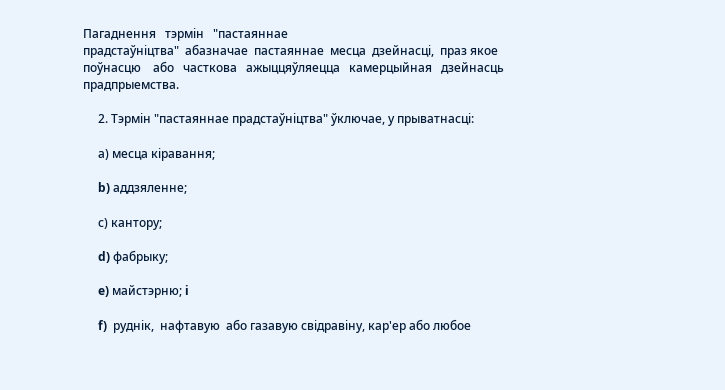Пагаднення   тэрмiн   "пастаяннае
прадстаўнiцтва"  абазначае  пастаяннае  месца  дзейнасцi,  праз якое
поўнасцю    або   часткова   ажыццяўляецца   камерцыйная   дзейнасць
прадпрыемства.

     2. Тэрмiн "пастаяннае прадстаўнiцтва" ўключае, у прыватнасцi:

     а) месца кiравання;

     b) аддзяленне;

     с) кантору;

     d) фабрыку;

     e) майстэрню; i

     f)  руднiк,  нафтавую  або газавую свiдравiну, кар'ер або любое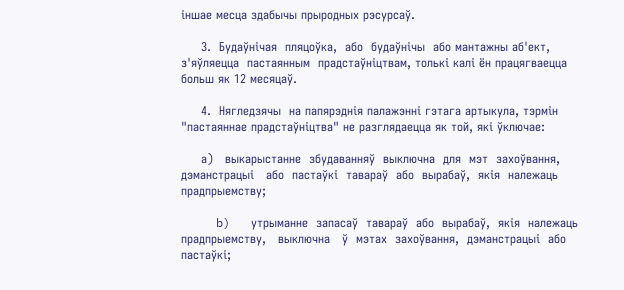iншае месца здабычы прыродных рэсурсаў.

     3.  Будаўнiчая  пляцоўка,  або  будаўнiчы  або мантажны аб'ект,
з'яўляецца  пастаянным  прадстаўнiцтвам, толькi калi ён працягваецца
больш як 12 месяцаў.

     4.  Нягледзячы  на папярэднiя палажэннi гэтага артыкула, тэрмiн
"пастаяннае прадстаўнiцтва" не разглядаецца як той, якi ўключае:

     а)   выкарыстанне  збудаванняў  выключна  для  мэт  захоўвання,
дэманстрацыi   або  пастаўкi  тавараў  або  вырабаў,  якiя  належаць
прадпрыемству;

     b)   утрыманне  запасаў  тавараў  або  вырабаў,  якiя  належаць
прадпрыемству,   выключна   ў  мэтах  захоўвання,  дэманстрацыi  або
пастаўкi;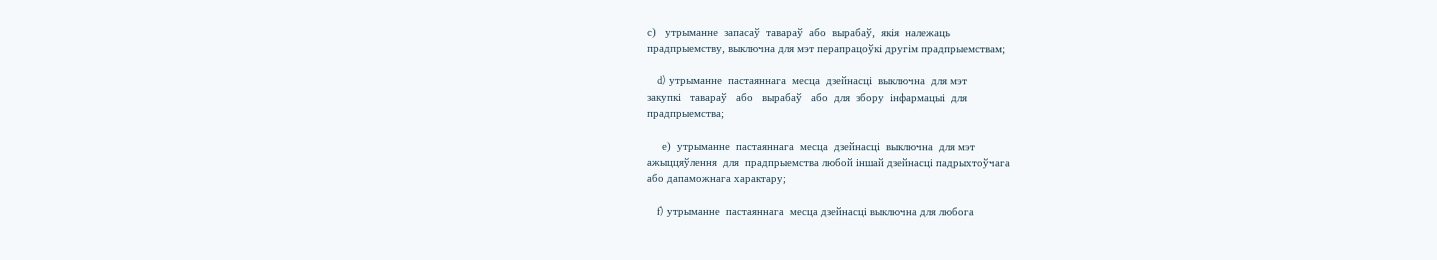с)   утрыманне  запасаў  тавараў  або  вырабаў,  якiя  належаць
прадпрыемству, выключна для мэт перапрацоўкi другiм прадпрыемствам;

     d)  утрыманне  пастаяннага  месца  дзейнасцi  выключна  для мэт
закупкi   тавараў   або   вырабаў   або  для  збору  iнфармацыi  для
прадпрыемства;

     е)  утрыманне  пастаяннага  месца  дзейнасцi  выключна  для мэт
ажыццяўлення  для  прадпрыемства любой iншай дзейнасцi падрыхтоўчага
або дапаможнага характару;

     f)  утрыманне  пастаяннага  месца дзейнасцi выключна для любога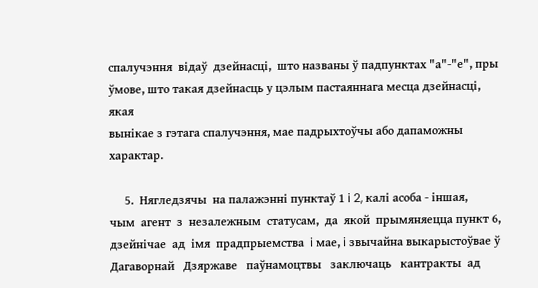спалучэння  вiдаў  дзейнасцi,  што названы ў падпунктах "а"-"е", пры
ўмове, што такая дзейнасць у цэлым пастаяннага месца дзейнасцi, якая
вынiкае з гэтага спалучэння, мае падрыхтоўчы або дапаможны характар.

     5.  Нягледзячы  на палажэннi пунктаў 1 i 2, калi асоба - iншая,
чым  агент  з  незалежным  статусам,  да  якой  прымяняецца пункт 6,
дзейнiчае  ад  iмя  прадпрыемства  i мае, i звычайна выкарыстоўвае ў
Дагаворнай   Дзяржаве   паўнамоцтвы   заключаць   кантракты  ад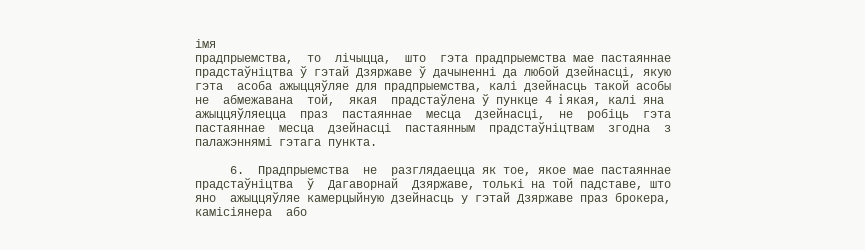iмя
прадпрыемства,  то  лiчыцца,  што  гэта прадпрыемства мае пастаяннае
прадстаўнiцтва ў гэтай Дзяржаве ў дачыненнi да любой дзейнасцi, якую
гэта  асоба ажыццяўляе для прадпрыемства, калi дзейнасць такой асобы
не  абмежавана  той,  якая  прадстаўлена ў пункце 4 i якая, калi яна
ажыццяўляецца  праз  пастаяннае  месца  дзейнасцi,  не  робiць  гэта
пастаяннае  месца  дзейнасцi  пастаянным  прадстаўнiцтвам  згодна  з
палажэннямi гэтага пункта.

     6.  Прадпрыемства  не  разглядаецца як тое, якое мае пастаяннае
прадстаўнiцтва  ў  Дагаворнай  Дзяржаве, толькi на той падставе, што
яно  ажыццяўляе камерцыйную дзейнасць у гэтай Дзяржаве праз брокера,
камiсiянера  або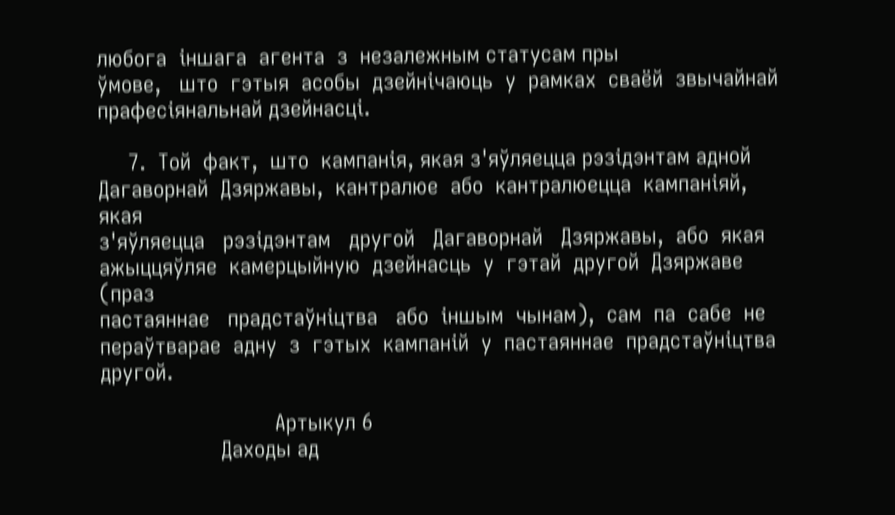любога  iншага  агента  з  незалежным статусам пры
ўмове,   што  гэтыя  асобы  дзейнiчаюць  у  рамках  сваёй  звычайнай
прафесiянальнай дзейнасцi.

     7.  Той  факт,  што  кампанiя, якая з'яўляецца рэзiдэнтам адной
Дагаворнай  Дзяржавы,  кантралюе  або  кантралюецца  кампанiяй, якая
з'яўляецца   рэзiдэнтам   другой   Дагаворнай   Дзяржавы,  або  якая
ажыццяўляе  камерцыйную  дзейнасць  у  гэтай  другой  Дзяржаве (праз
пастаяннае   прадстаўнiцтва   або  iншым  чынам),  сам  па  сабе  не
пераўтварае  адну  з  гэтых  кампанiй  у  пастаяннае  прадстаўнiцтва
другой.

                             Артыкул 6
                    Даходы ад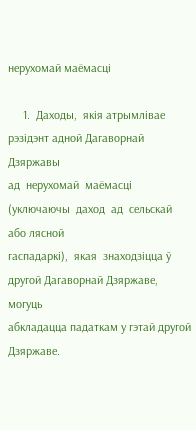нерухомай маёмасцi

     1.  Даходы,  якiя атрымлiвае рэзiдэнт адной Дагаворнай Дзяржавы
ад  нерухомай  маёмасцi  (уключаючы  даход  ад  сельскай  або лясной
гаспадаркi),  якая  знаходзiцца ў другой Дагаворнай Дзяржаве, могуць
абкладацца падаткам у гэтай другой Дзяржаве.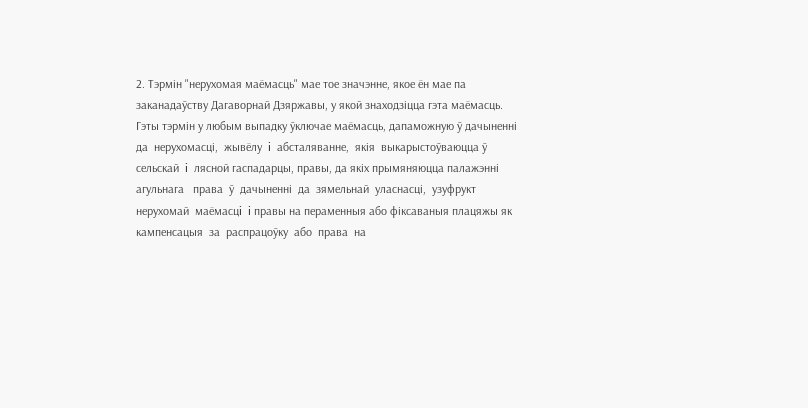2. Тэрмiн "нерухомая маёмасць" мае тое значэнне, якое ён мае па
заканадаўству Дагаворнай Дзяржавы, у якой знаходзiцца гэта маёмасць.
Гэты тэрмiн у любым выпадку ўключае маёмасць, дапаможную ў дачыненнi
да  нерухомасцi,  жывёлу  i  абсталяванне,  якiя  выкарыстоўваюцца ў
сельскай  i  лясной гаспадарцы, правы, да якiх прымяняюцца палажэннi
агульнага   права  ў  дачыненнi  да  зямельнай  уласнасцi,  узуфрукт
нерухомай  маёмасцi  i правы на пераменныя або фiксаваныя плацяжы як
кампенсацыя  за  распрацоўку  або  права  на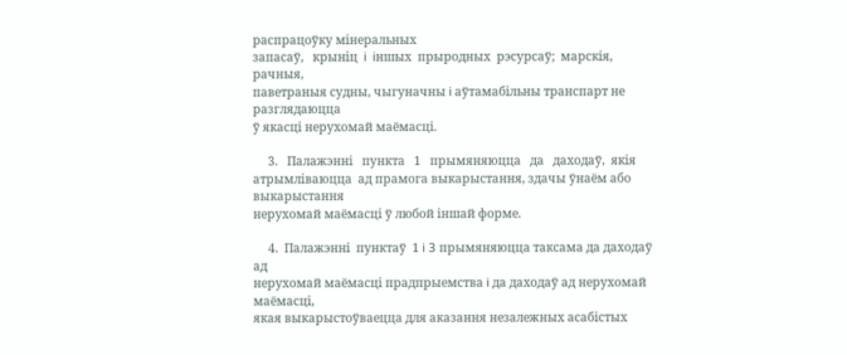распрацоўку мiнеральных
запасаў,   крынiц  i  iншых  прыродных  рэсурсаў;  марскiя,  рачныя,
паветраныя судны, чыгуначны i аўтамабiльны транспарт не разглядаюцца
ў якасцi нерухомай маёмасцi.

     3.   Палажэннi   пункта   1   прымяняюцца   да   даходаў,  якiя
атрымлiваюцца  ад прамога выкарыстання, здачы ўнаём або выкарыстання
нерухомай маёмасцi ў любой iншай форме.

     4.  Палажэннi  пунктаў  1 i 3 прымяняюцца таксама да даходаў ад
нерухомай маёмасцi прадпрыемства i да даходаў ад нерухомай маёмасцi,
якая выкарыстоўваецца для аказання незалежных асабiстых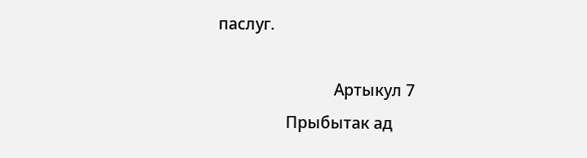паслуг.

                             Артыкул 7
                 Прыбытак ад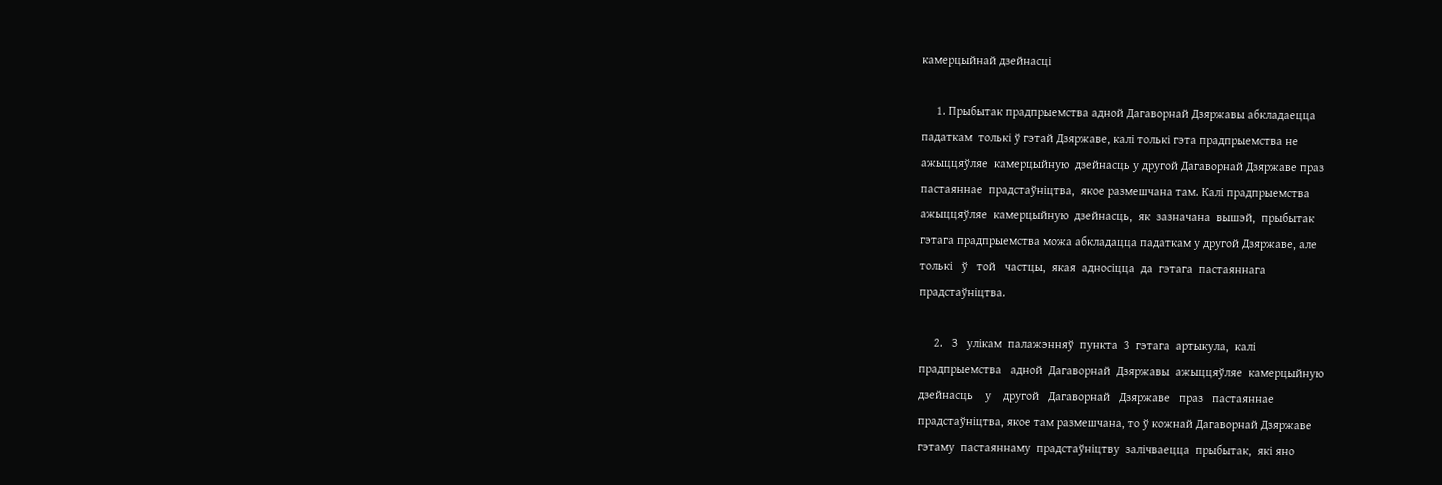камерцыйнай дзейнасцi

     1. Прыбытак прадпрыемства адной Дагаворнай Дзяржавы абкладаецца
падаткам  толькi ў гэтай Дзяржаве, калi толькi гэта прадпрыемства не
ажыццяўляе  камерцыйную  дзейнасць у другой Дагаворнай Дзяржаве праз
пастаяннае  прадстаўнiцтва,  якое размешчана там. Калi прадпрыемства
ажыццяўляе  камерцыйную  дзейнасць,  як  зазначана  вышэй,  прыбытак
гэтага прадпрыемства можа абкладацца падаткам у другой Дзяржаве, але
толькi   ў   той   частцы,  якая  адносiцца  да  гэтага  пастаяннага
прадстаўнiцтва.

     2.   З   улiкам  палажэнняў  пункта  3  гэтага  артыкула,  калi
прадпрыемства   адной  Дагаворнай  Дзяржавы  ажыццяўляе  камерцыйную
дзейнасць    у    другой   Дагаворнай   Дзяржаве   праз   пастаяннае
прадстаўнiцтва, якое там размешчана, то ў кожнай Дагаворнай Дзяржаве
гэтаму  пастаяннаму  прадстаўнiцтву  залiчваецца  прыбытак,  якi яно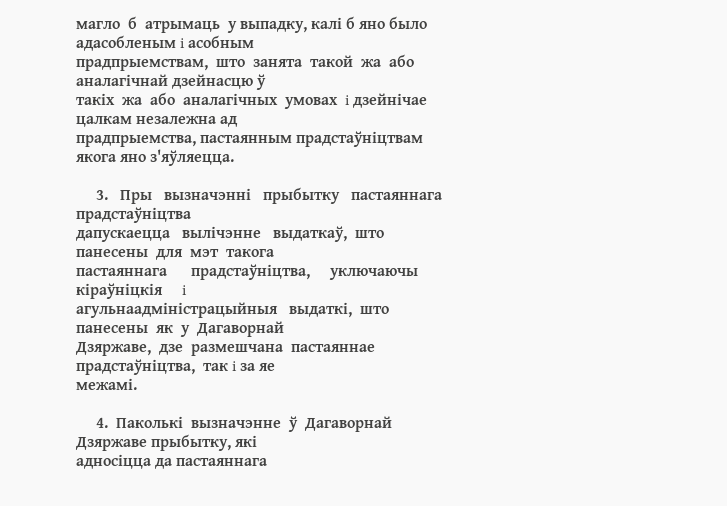магло  б  атрымаць  у выпадку, калi б яно было адасобленым i асобным
прадпрыемствам,  што  занята  такой  жа  або аналагiчнай дзейнасцю ў
такiх  жа  або  аналагiчных  умовах  i дзейнiчае цалкам незалежна ад
прадпрыемства, пастаянным прадстаўнiцтвам якога яно з'яўляецца.

     3.   Пры   вызначэннi   прыбытку   пастаяннага   прадстаўнiцтва
дапускаецца   вылiчэнне   выдаткаў,  што  панесены  для  мэт  такога
пастаяннага      прадстаўнiцтва,     уключаючы     кiраўнiцкiя     i
агульнаадмiнiстрацыйныя   выдаткi,  што  панесены  як  у  Дагаворнай
Дзяржаве,  дзе  размешчана  пастаяннае  прадстаўнiцтва,  так i за яе
межамi.

     4.  Паколькi  вызначэнне  ў  Дагаворнай  Дзяржаве прыбытку, якi
адносiцца да пастаяннага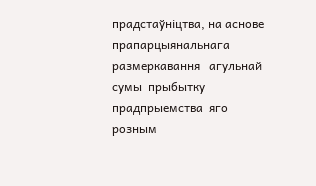прадстаўнiцтва, на аснове прапарцыянальнага
размеркавання   агульнай  сумы  прыбытку  прадпрыемства  яго  розным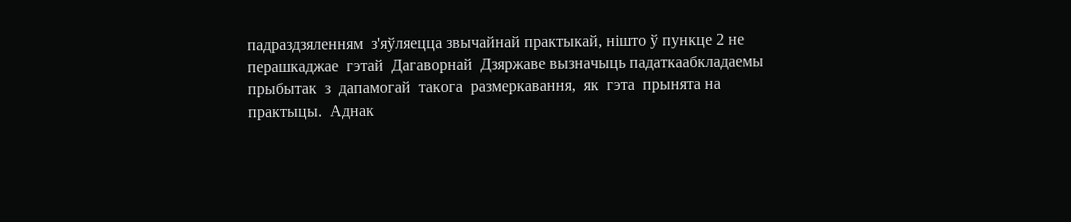падраздзяленням  з'яўляецца звычайнай практыкай, нiшто ў пункце 2 не
перашкаджае  гэтай  Дагаворнай  Дзяржаве вызначыць падаткаабкладаемы
прыбытак  з  дапамогай  такога  размеркавання,  як  гэта  прынята на
практыцы.  Аднак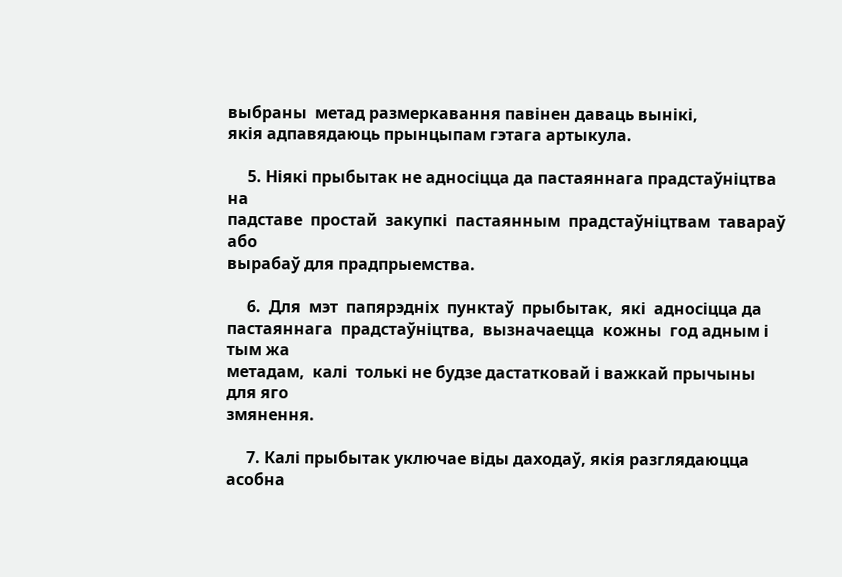выбраны  метад размеркавання павiнен даваць вынiкi,
якiя адпавядаюць прынцыпам гэтага артыкула.

     5. Нiякi прыбытак не адносiцца да пастаяннага прадстаўнiцтва на
падставе  простай  закупкi  пастаянным  прадстаўнiцтвам  тавараў або
вырабаў для прадпрыемства.

     6.  Для  мэт  папярэднiх  пунктаў  прыбытак,  якi  адносiцца да
пастаяннага  прадстаўнiцтва,  вызначаецца  кожны  год адным i тым жа
метадам,  калi  толькi не будзе дастатковай i важкай прычыны для яго
змянення.

     7. Калi прыбытак уключае вiды даходаў, якiя разглядаюцца асобна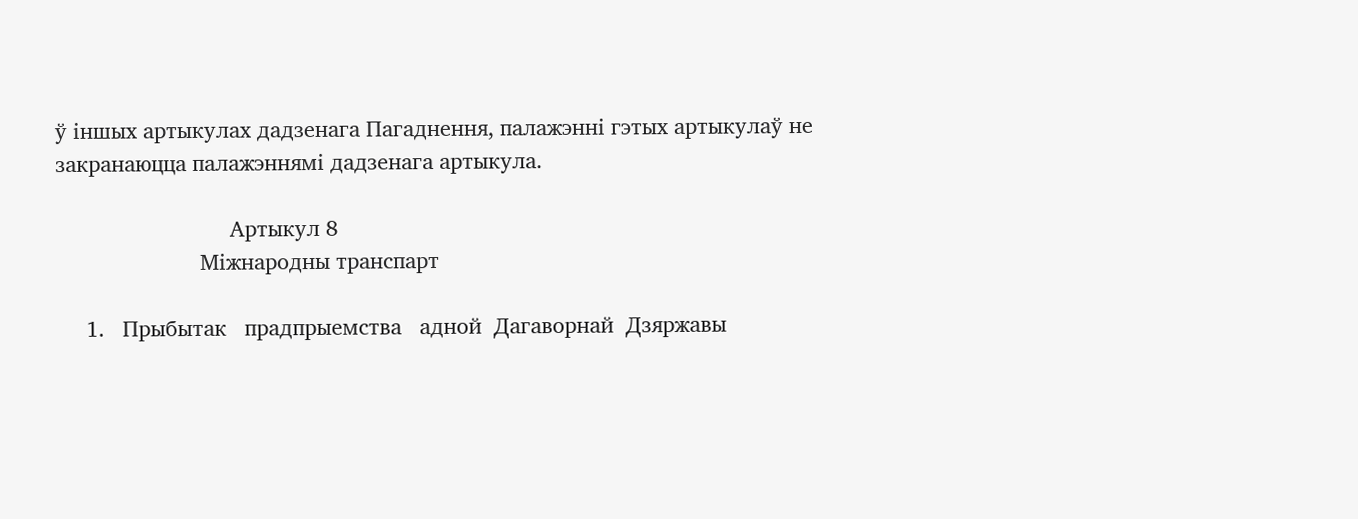ў iншых артыкулах дадзенага Пагаднення, палажэннi гэтых артыкулаў не
закранаюцца палажэннямi дадзенага артыкула.

                             Артыкул 8
                        Мiжнародны транспарт

     1.   Прыбытак   прадпрыемства   адной  Дагаворнай  Дзяржавы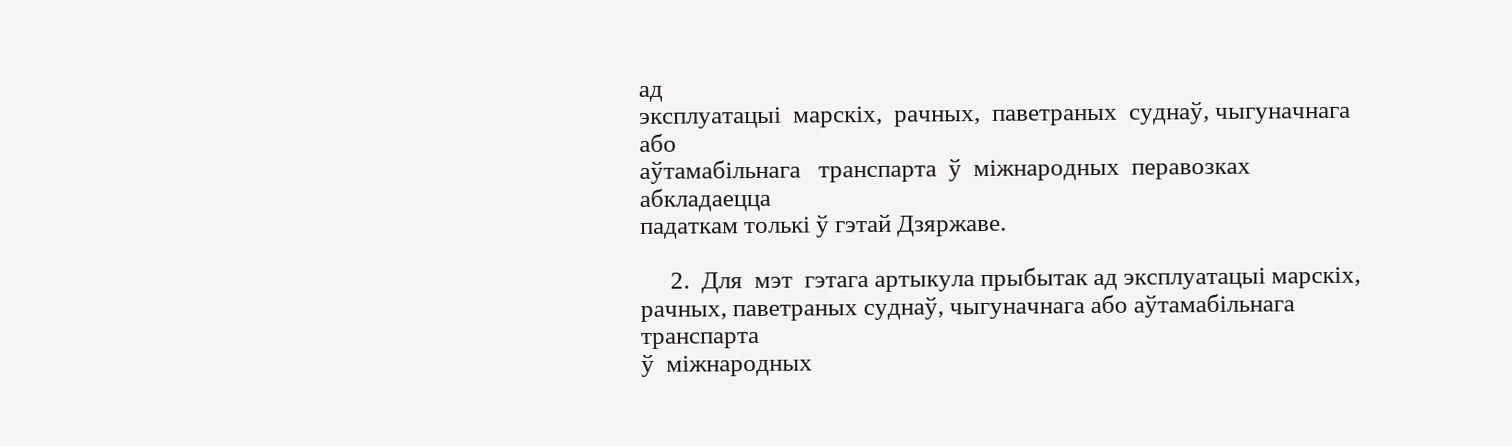ад
эксплуатацыi  марскiх,  рачных,  паветраных  суднаў, чыгуначнага або
аўтамабiльнага   транспарта  ў  мiжнародных  перавозках  абкладаецца
падаткам толькi ў гэтай Дзяржаве.

     2.  Для  мэт  гэтага артыкула прыбытак ад эксплуатацыi марскiх,
рачных, паветраных суднаў, чыгуначнага або аўтамабiльнага транспарта
ў  мiжнародных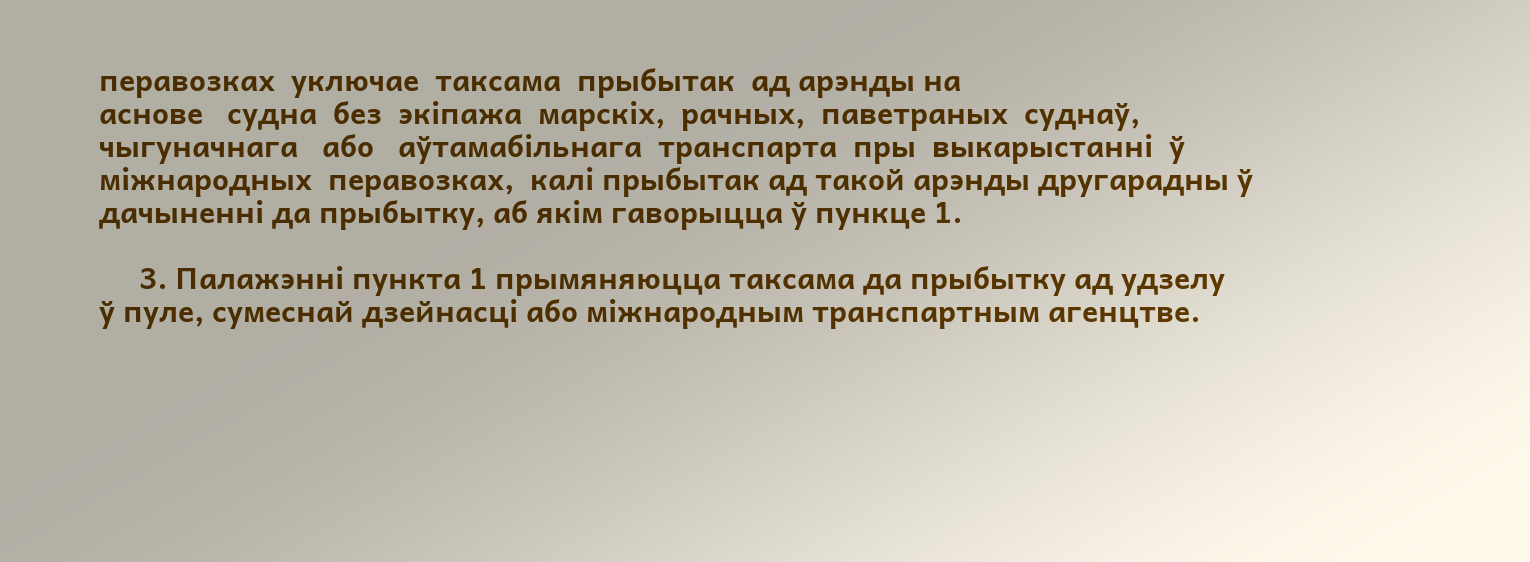перавозках  уключае  таксама  прыбытак  ад арэнды на
аснове   судна  без  экiпажа  марскiх,  рачных,  паветраных  суднаў,
чыгуначнага   або   аўтамабiльнага  транспарта  пры  выкарыстаннi  ў
мiжнародных  перавозках,  калi прыбытак ад такой арэнды другарадны ў
дачыненнi да прыбытку, аб якiм гаворыцца ў пункце 1.

     3. Палажэннi пункта 1 прымяняюцца таксама да прыбытку ад удзелу
ў пуле, сумеснай дзейнасцi або мiжнародным транспартным агенцтве.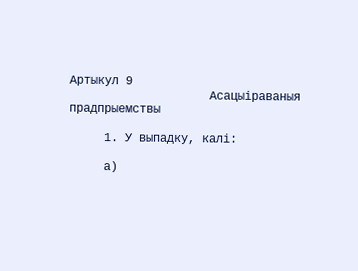Артыкул 9
                    Асацыiраваныя прадпрыемствы

     1. У выпадку, калi:

     а)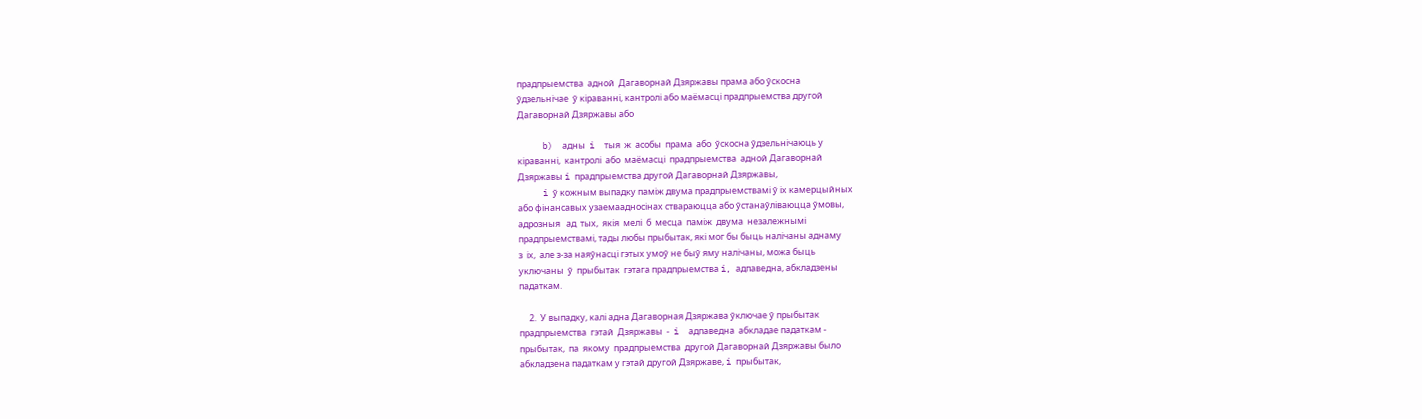прадпрыемства  адной  Дагаворнай Дзяржавы прама або ўскосна
ўдзельнiчае  ў кiраваннi, кантролi або маёмасцi прадпрыемства другой
Дагаворнай Дзяржавы або

     b)  адны  i  тыя  ж  асобы  прама  або  ўскосна ўдзельнiчаюць у
кiраваннi,  кантролi  або  маёмасцi  прадпрыемства  адной Дагаворнай
Дзяржавы i прадпрыемства другой Дагаворнай Дзяржавы,
     i ў кожным выпадку памiж двума прадпрыемствамi ў iх камерцыйных
або фiнансавых узаемаадносiнах ствараюцца або ўстанаўлiваюцца ўмовы,
адрозныя   ад  тых,  якiя  мелi  б  месца  памiж  двума  незалежнымi
прадпрыемствамi, тады любы прыбытак, якi мог бы быць налiчаны аднаму
з  iх,  але з-за наяўнасцi гэтых умоў не быў яму налiчаны, можа быць
уключаны  ў  прыбытак  гэтага прадпрыемства i, адпаведна, абкладзены
падаткам.

     2.  У выпадку, калi адна Дагаворная Дзяржава ўключае ў прыбытак
прадпрыемства  гэтай  Дзяржавы  -  i  адпаведна  абкладае падаткам -
прыбытак,  па  якому  прадпрыемства  другой Дагаворнай Дзяржавы было
абкладзена падаткам у гэтай другой Дзяржаве, i прыбытак,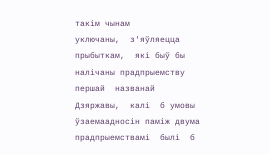такiм чынам
уключаны,  з'яўляецца  прыбыткам,  якi быў бы налiчаны прадпрыемству
першай  названай  Дзяржавы,  калi  б умовы ўзаемаадносiн памiж двума
прадпрыемствамi  былi  б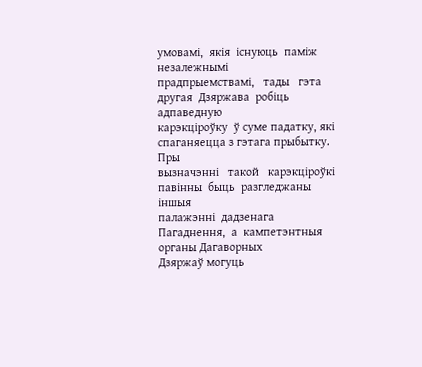умовамi,  якiя  iснуюць  памiж незалежнымi
прадпрыемствамi,   тады   гэта  другая  Дзяржава  робiць  адпаведную
карэкцiроўку  ў суме падатку, якi спаганяецца з гэтага прыбытку. Пры
вызначэннi   такой   карэкцiроўкi  павiнны  быць  разгледжаны  iншыя
палажэннi  дадзенага  Пагаднення,  а  кампетэнтныя органы Дагаворных
Дзяржаў могуць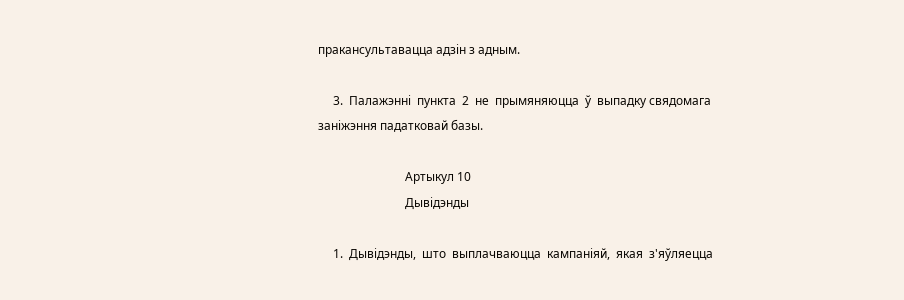пракансультавацца адзiн з адным.

     3.  Палажэннi  пункта  2  не  прымяняюцца  ў  выпадку свядомага
занiжэння падатковай базы.

                             Артыкул 10
                             Дывiдэнды

     1.  Дывiдэнды,  што  выплачваюцца  кампанiяй,  якая  з'яўляецца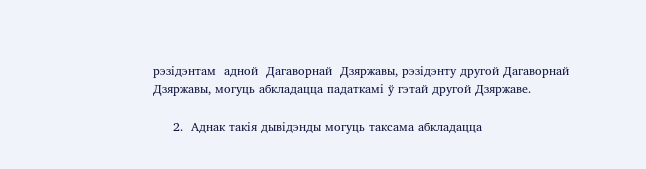рэзiдэнтам  адной  Дагаворнай  Дзяржавы, рэзiдэнту другой Дагаворнай
Дзяржавы, могуць абкладацца падаткамi ў гэтай другой Дзяржаве.

     2.  Аднак такiя дывiдэнды могуць таксама абкладацца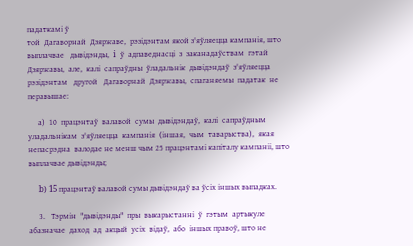падаткамi ў
той  Дагаворнай  Дзяржаве,  рэзiдэнтам якой з'яўляецца кампанiя, што
выплачвае   дывiдэнды,  i  ў  адпаведнасцi  з  заканадаўствам  гэтай
Дзяржавы,  але,  калi  сапраўдны  ўладальнiк  дывiдэндаў  з'яўляецца
рэзiдэнтам   другой   Дагаворнай  Дзяржавы,  спаганяемы  падатак  не
перавышае:

     а)  10  працэнтаў  валавой  сумы  дывiдэндаў,  калi  сапраўдным
уладальнiкам  з'яўляецца  кампанiя  (iншая,  чым  таварыства),  якая
непасрэдна  валодае не менш чым 25 працэнтамi капiталу кампанii, што
выплачвае дывiдэнды;

     b) 15 працэнтаў валавой сумы дывiдэндаў ва ўсiх iншых выпадках.

     3.   Тэрмiн  "дывiдэнды"  пры  выкарыстаннi  ў  гэтым  артыкуле
абазначае  даход  ад  акцый  усiх  вiдаў,  або  iншых правоў, што не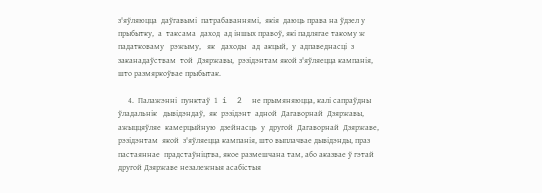з'яўляюцца  даўгавымi  патрабаваннямi,  якiя  даюць права на ўдзел у
прыбытку,  а  таксама  даход  ад iншых правоў, якi падлягае такому ж
падатковаму   рэжыму,   як   даходы   ад  акцый,  у  адпаведнасцi  з
заканадаўствам  той  Дзяржавы,  рэзiдэнтам якой з'яўляецца кампанiя,
што размяркоўвае прыбытак.

     4.  Палажэннi  пунктаў  1  i  2  не прымяняюцца, калi сапраўдны
ўладальнiк   дывiдэндаў,  як  рэзiдэнт  адной  Дагаворнай  Дзяржавы,
ажыццяўляе  камерцыйную  дзейнасць  у  другой  Дагаворнай  Дзяржаве,
рэзiдэнтам  якой  з'яўляецца кампанiя, што выплачвае дывiдэнды, праз
пастаяннае  прадстаўнiцтва, якое размешчана там, або аказвае ў гэтай
другой Дзяржаве незалежныя асабiстыя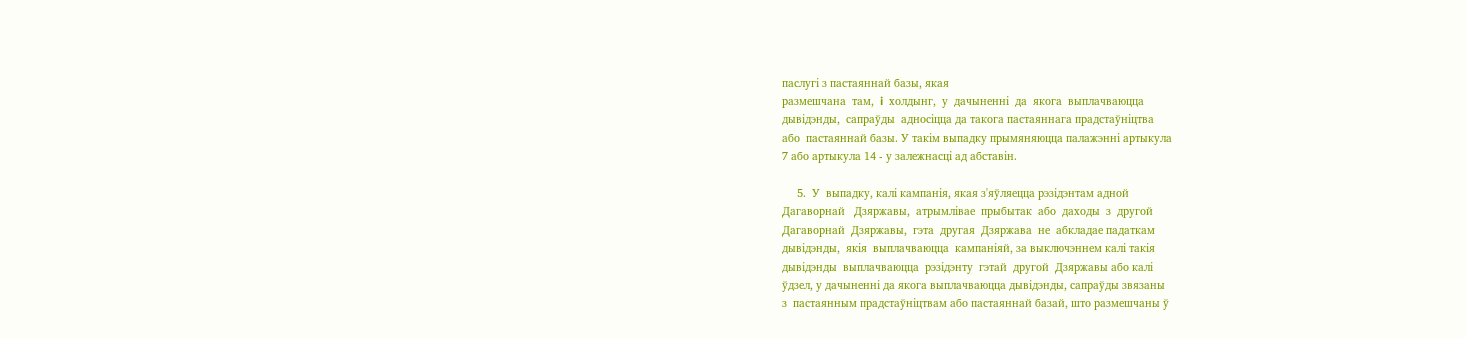паслугi з пастаяннай базы, якая
размешчана  там,  i  холдынг,  у  дачыненнi  да  якога  выплачваюцца
дывiдэнды,  сапраўды  адносiцца да такога пастаяннага прадстаўнiцтва
або  пастаяннай базы. У такiм выпадку прымяняюцца палажэннi артыкула
7 або артыкула 14 - у залежнасцi ад абставiн.

     5.  У  выпадку, калi кампанiя, якая з'яўляецца рэзiдэнтам адной
Дагаворнай   Дзяржавы,  атрымлiвае  прыбытак  або  даходы  з  другой
Дагаворнай  Дзяржавы,  гэта  другая  Дзяржава  не  абкладае падаткам
дывiдэнды,  якiя  выплачваюцца  кампанiяй, за выключэннем калi такiя
дывiдэнды  выплачваюцца  рэзiдэнту  гэтай  другой  Дзяржавы або калi
ўдзел, у дачыненнi да якога выплачваюцца дывiдэнды, сапраўды звязаны
з  пастаянным прадстаўнiцтвам або пастаяннай базай, што размешчаны ў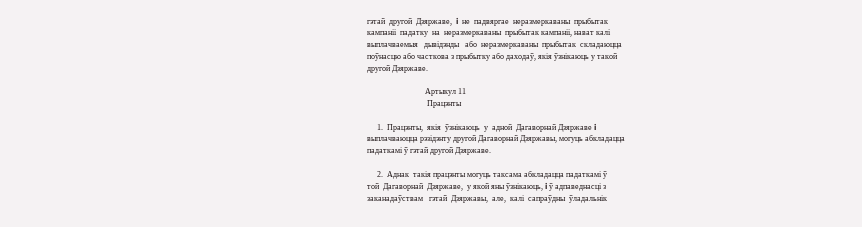гэтай  другой  Дзяржаве,  i  не  падвяргае  неразмеркаваны  прыбытак
кампанii  падатку  на  неразмеркаваны  прыбытак кампанii, нават калi
выплачваемыя   дывiдэнды   або  неразмеркаваны  прыбытак  складаюцца
поўнасцю або часткова з прыбытку або даходаў, якiя ўзнiкаюць у такой
другой Дзяржаве.

                             Артыкул 11
                              Працэнты

     1.  Працэнты,  якiя  ўзнiкаюць  у  адной  Дагаворнай Дзяржаве i
выплачваюцца рэзiдэнту другой Дагаворнай Дзяржавы, могуць абкладацца
падаткамi ў гэтай другой Дзяржаве.

     2.  Аднак  такiя працэнты могуць таксама абкладацца падаткамi ў
той  Дагаворнай  Дзяржаве,  у якой яны ўзнiкаюць, i ў адпаведнасцi з
заканадаўствам   гэтай  Дзяржавы,  але,  калi  сапраўдны  ўладальнiк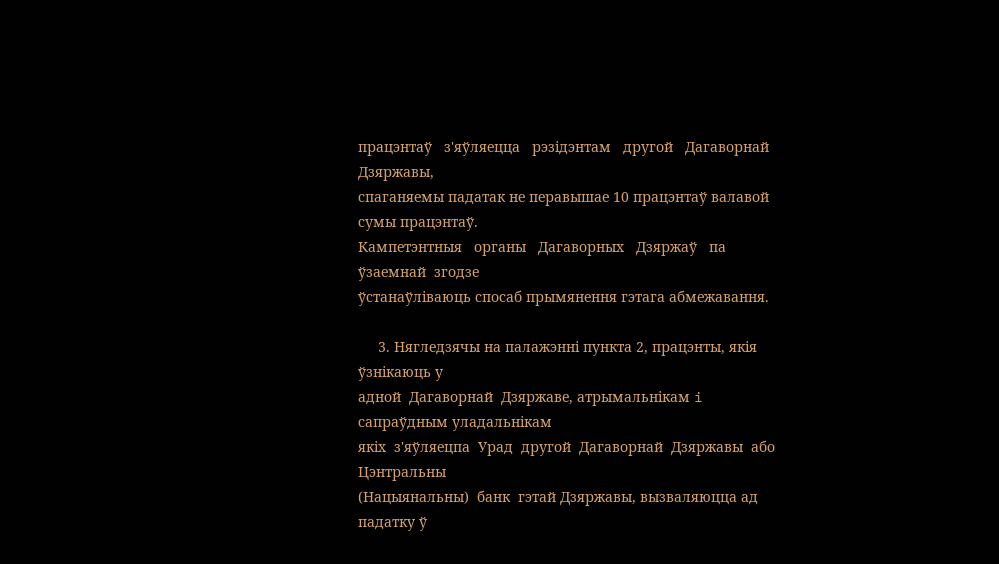працэнтаў   з'яўляецца   рэзiдэнтам   другой   Дагаворнай  Дзяржавы,
спаганяемы падатак не перавышае 10 працэнтаў валавой сумы працэнтаў.
Кампетэнтныя   органы   Дагаворных   Дзяржаў   па   ўзаемнай  згодзе
ўстанаўлiваюць спосаб прымянення гэтага абмежавання.

     3. Нягледзячы на палажэннi пункта 2, працэнты, якiя ўзнiкаюць у
адной  Дагаворнай  Дзяржаве, атрымальнiкам i сапраўдным уладальнiкам
якiх  з'яўляецпа  Урад  другой  Дагаворнай  Дзяржавы  або Цэнтральны
(Нацыянальны)  банк  гэтай Дзяржавы, вызваляюцца ад падатку ў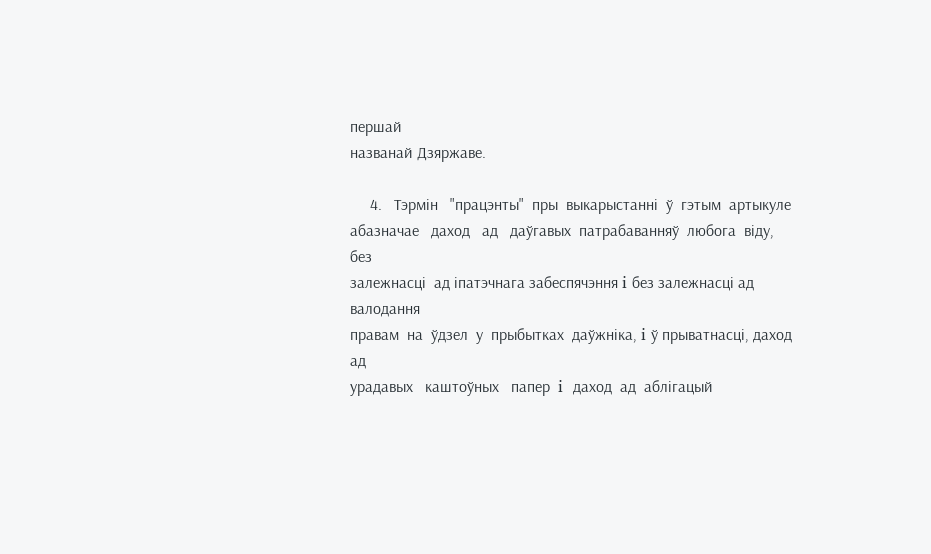першай
названай Дзяржаве.

     4.   Тэрмiн   "працэнты"  пры  выкарыстаннi  ў  гэтым  артыкуле
абазначае   даход   ад   даўгавых  патрабаванняў  любога  вiду,  без
залежнасцi  ад iпатэчнага забеспячэння i без залежнасцi ад валодання
правам  на  ўдзел  у  прыбытках  даўжнiка, i ў прыватнасцi, даход ад
урадавых   каштоўных   папер  i  даход  ад  аблiгацый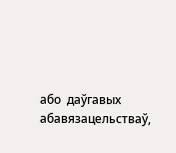або  даўгавых
абавязацельстваў,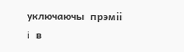уключаючы  прэмii  i  в